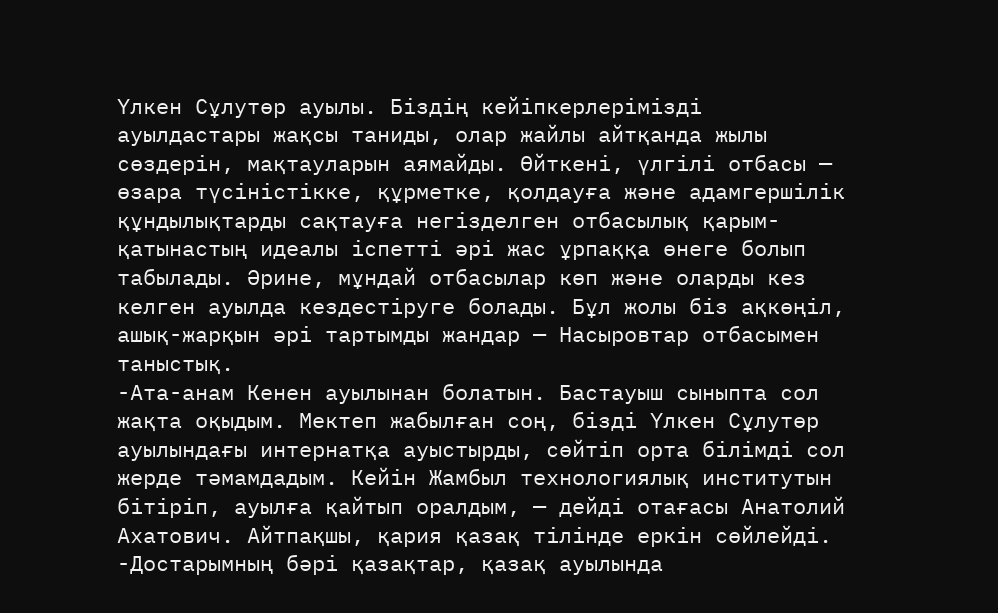Үлкен Сұлутөр ауылы. Біздің кейіпкерлерімізді ауылдастары жақсы таниды, олар жайлы айтқанда жылы сөздерін, мақтауларын аямайды. Өйткені, үлгілі отбасы — өзара түсіністікке, құрметке, қолдауға және адамгершілік құндылықтарды сақтауға негізделген отбасылық қарым-қатынастың идеалы іспетті әрі жас ұрпаққа өнеге болып табылады. Әрине, мұндай отбасылар көп және оларды кез келген ауылда кездестіруге болады. Бұл жолы біз ақкөңіл, ашық-жарқын әрі тартымды жандар — Насыровтар отбасымен таныстық.
-Ата-анам Кенен ауылынан болатын. Бастауыш сыныпта сол жақта оқыдым. Мектеп жабылған соң, бізді Үлкен Сұлутөр ауылындағы интернатқа ауыстырды, сөйтіп орта білімді сол жерде тәмамдадым. Кейін Жамбыл технологиялық институтын бітіріп, ауылға қайтып оралдым, — дейді отағасы Анатолий Ахатович. Айтпақшы, қария қазақ тілінде еркін сөйлейді. -Достарымның бәрі қазақтар, қазақ ауылында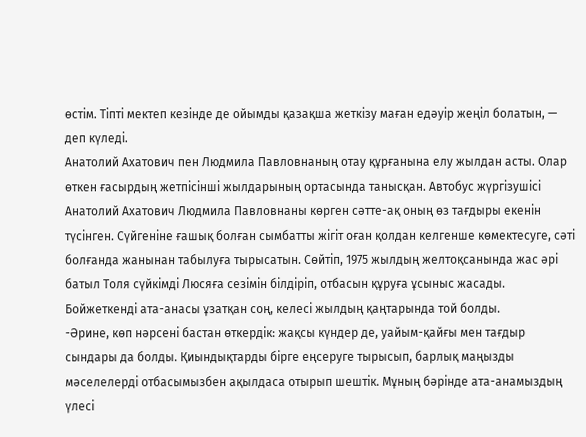өстім. Тіпті мектеп кезінде де ойымды қазақша жеткізу маған едәуір жеңіл болатын, — деп күледі.
Анатолий Ахатович пен Людмила Павловнаның отау құрғанына елу жылдан асты. Олар өткен ғасырдың жетпісінші жылдарының ортасында танысқан. Автобус жүргізушісі Анатолий Ахатович Людмила Павловнаны көрген сәтте-ақ оның өз тағдыры екенін түсінген. Сүйгеніне ғашық болған сымбатты жігіт оған қолдан келгенше көмектесуге, сәті болғанда жанынан табылуға тырысатын. Сөйтіп, 1975 жылдың желтоқсанында жас әрі батыл Толя сүйкімді Люсяға сезімін білдіріп, отбасын құруға ұсыныс жасады. Бойжеткенді ата-анасы ұзатқан соң, келесі жылдың қаңтарында той болды.
-Әрине, көп нәрсені бастан өткердік: жақсы күндер де, уайым-қайғы мен тағдыр сындары да болды. Қиындықтарды бірге еңсеруге тырысып, барлық маңызды мәселелерді отбасымызбен ақылдаса отырып шештік. Мұның бәрінде ата-анамыздың үлесі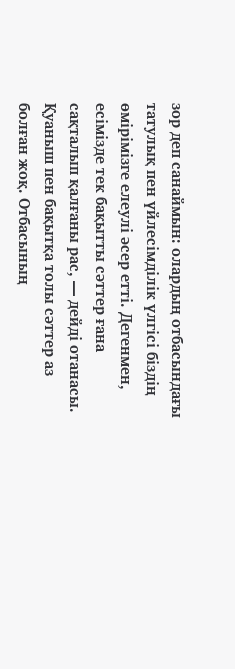зор деп санаймын: олардың отбасындағы татулық пен үйлесімділік үлгісі біздің өмірімізге елеулі әсер етті. Дегенмен, есімізде тек бақытты сәттер ғана сақталып қалғаны рас, — дейді отанасы.
Қуаныш пен бақытқа толы сәттер аз болған жоқ. Отбасының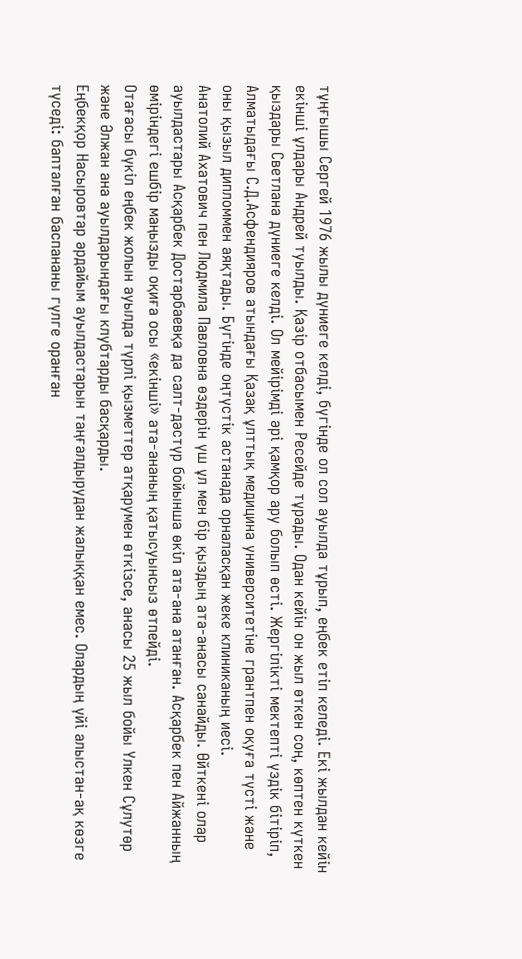тұңғышы Сергей 1976 жылы дүниеге келді, бүгінде ол сол ауылда тұрып, еңбек етіп келеді. Екі жылдан кейін екінші ұлдары Андрей туылды. Қазір отбасымен Ресейде тұрады. Одан кейін он жыл өткен соң, көптен күткен қыздары Светлана дүниеге келді. Ол мейірімді әрі қамқор ару болып өсті. Жергілікті мектепті үздік бітіріп, Алматыдағы С.Д.Асфендияров атындағы Қазақ ұлттық медицина университетіне грантпен оқуға түсті және оны қызыл дипломмен аяқтады. Бүгінде оңтүстік астанада орналасқан жеке клиниканың иесі.
Анатолий Ахатович пен Людмила Павловна өздерін үш ұл мен бір қыздың ата-анасы санайды. Өйткені олар ауылдастары Асқарбек Достарбаевқа да салт-дәстүр бойынша өкіл ата-ана атанған. Асқарбек пен Айжанның өміріндегі ешбір маңызды оқиға осы «екінші» ата-ананың қатысуынсыз өтпейді.
Отағасы бүкіл еңбек жолын ауылда түрлі қызметтер атқарумен өткізсе, анасы 25 жыл бойы Үлкен Сұлутөр және Әлжан ана ауылдарындағы клубтарды басқарды.
Еңбекқор Насыровтар әрдайым ауылдастарын таңғалдырудан жалыққан емес. Олардың үйі алыстан-ақ көзге түседі: бапталған баспананы гүлге оранған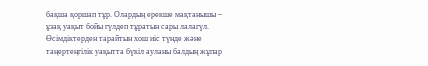бақша қоршап тұр. Олардың ерекше мақтанышы – ұзақ уақыт бойы гүлдеп тұратын сары лалагүл. Өсімдіктерден тарайтын хош иіс түнде және таңертеңгілік уақытта бүкіл ауланы балдың жұпар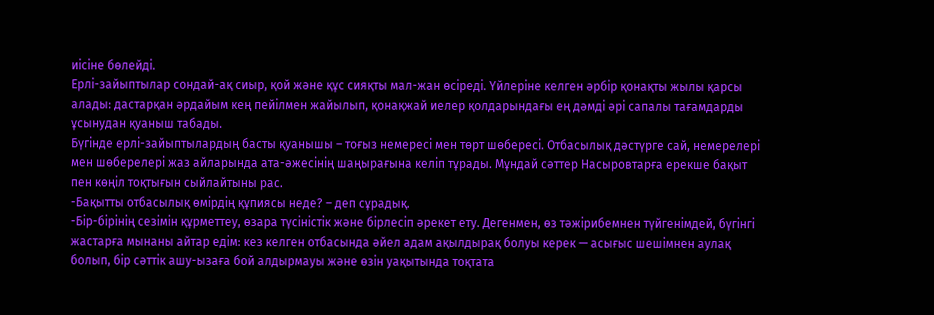иісіне бөлейді.
Ерлі-зайыптылар сондай-ақ сиыр, қой және құс сияқты мал-жан өсіреді. Үйлеріне келген әрбір қонақты жылы қарсы алады: дастарқан әрдайым кең пейілмен жайылып, қонақжай иелер қолдарындағы ең дәмді әрі сапалы тағамдарды ұсынудан қуаныш табады.
Бүгінде ерлі-зайыптылардың басты қуанышы – тоғыз немересі мен төрт шөбересі. Отбасылық дәстүрге сай, немерелері мен шөберелері жаз айларында ата-әжесінің шаңырағына келіп тұрады. Мұндай сәттер Насыровтарға ерекше бақыт пен көңіл тоқтығын сыйлайтыны рас.
-Бақытты отбасылық өмірдің құпиясы неде? – деп сұрадық.
-Бір-бірінің сезімін құрметтеу, өзара түсіністік және бірлесіп әрекет ету. Дегенмен, өз тәжірибемнен түйгенімдей, бүгінгі жастарға мынаны айтар едім: кез келген отбасында әйел адам ақылдырақ болуы керек — асығыс шешімнен аулақ болып, бір сәттік ашу-ызаға бой алдырмауы және өзін уақытында тоқтата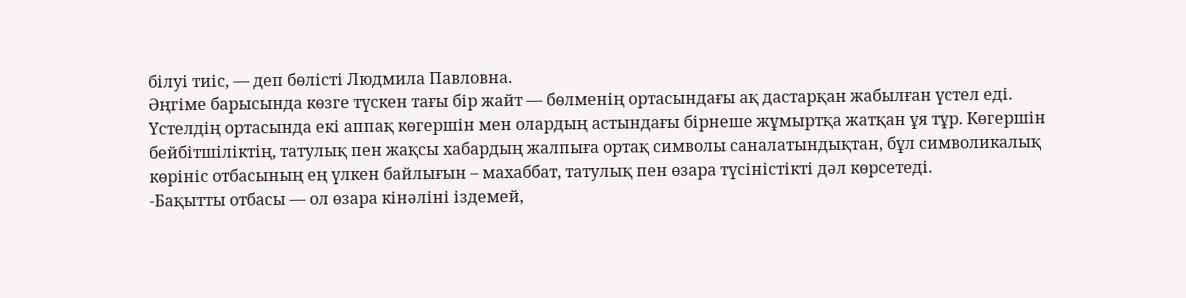білуі тиіс, — деп бөлісті Людмила Павловна.
Әңгіме барысында көзге түскен тағы бір жайт — бөлменің ортасындағы ақ дастарқан жабылған үстел еді. Үстелдің ортасында екі аппақ көгершін мен олардың астындағы бірнеше жұмыртқа жатқан ұя тұр. Көгершін бейбітшіліктің, татулық пен жақсы хабардың жалпыға ортақ символы саналатындықтан, бұл символикалық көрініс отбасының ең үлкен байлығын – махаббат, татулық пен өзара түсіністікті дәл көрсетеді.
-Бақытты отбасы — ол өзара кінәліні іздемей,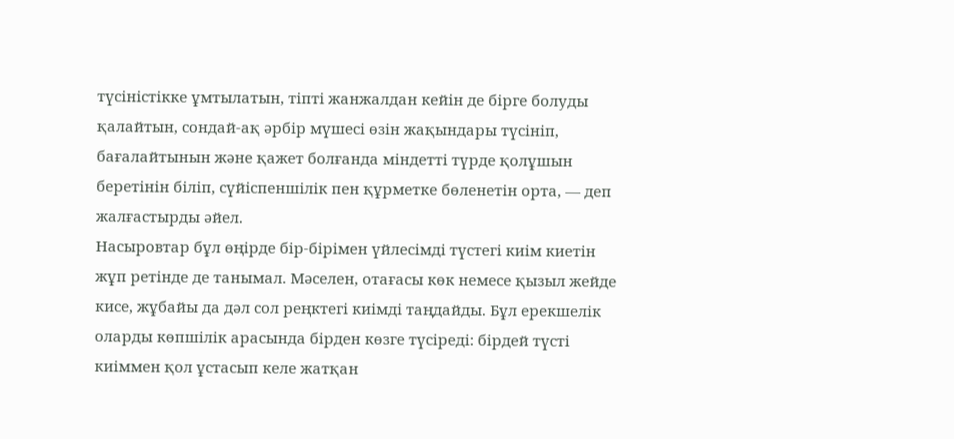түсіністікке ұмтылатын, тіпті жанжалдан кейін де бірге болуды қалайтын, сондай-ақ әрбір мүшесі өзін жақындары түсініп, бағалайтынын және қажет болғанда міндетті түрде қолұшын беретінін біліп, сүйіспеншілік пен құрметке бөленетін орта, — деп жалғастырды әйел.
Насыровтар бұл өңірде бір-бірімен үйлесімді түстегі киім киетін жұп ретінде де танымал. Мәселен, отағасы көк немесе қызыл жейде кисе, жұбайы да дәл сол реңктегі киімді таңдайды. Бұл ерекшелік оларды көпшілік арасында бірден көзге түсіреді: бірдей түсті киіммен қол ұстасып келе жатқан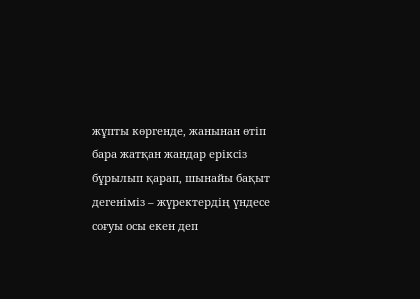жұпты көргенде, жанынан өтіп бара жатқан жандар еріксіз бұрылып қарап, шынайы бақыт дегеніміз – жүректердің үндесе соғуы осы екен деп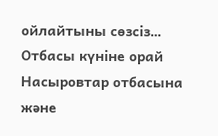ойлайтыны сөзсіз…
Отбасы күніне орай Насыровтар отбасына және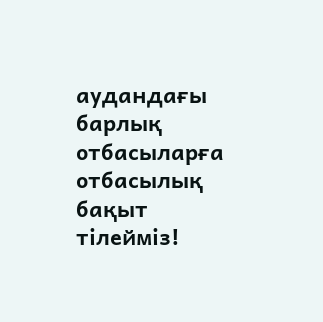аудандағы барлық отбасыларға отбасылық бақыт тілейміз!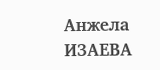Анжела ИЗАЕВА